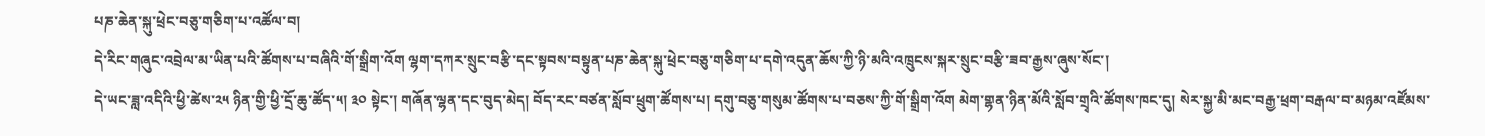པཎ་ཆེན་སྐུ་ཕྲེང་བཅུ་གཅིག་པ་འཚོལ་བ།
དེ་རིང་གཞུང་འབྲེལ་མ་ཡིན་པའི་ཚོགས་པ་བཞིའི་གོ་སྒྲིག་འོག ལྷག་དཀར་སྲུང་བརྩི་དང་སྟབས་བསྟུན་པཎ་ཆེན་སྐུ་ཕྲེང་བཅུ་གཅིག་པ་དགེ་འདུན་ཆོས་ཀྱི་ཉི་མའི་འཁྲུངས་སྐར་སྲུང་བརྩི་ཟབ་རྒྱས་ཞུས་སོང་།
དེ་ཡང་ཟླ་འདིའི་ཕྱི་ཚེས་༢༥ ཉིན་གྱི་ཕྱི་དྲོ་ཆུ་ཚོད་༥། ༣༠ སྟེང་། གཞོན་ལྷན་དང་བུད་མེད། བོད་རང་བཙན་སློབ་ཕྲུག་ཚོགས་པ། དགུ་བཅུ་གསུམ་ཚོགས་པ་བཅས་ཀྱི་གོ་སྒྲིག་འོག མེག་གྷན་ཉིན་མོའི་སློབ་གྲྭའི་ཚོགས་ཁང་དུ། སེར་སྐྱ་མི་མང་བརྒྱ་ཕྲག་བརྒལ་བ་མཉམ་འཛོམས་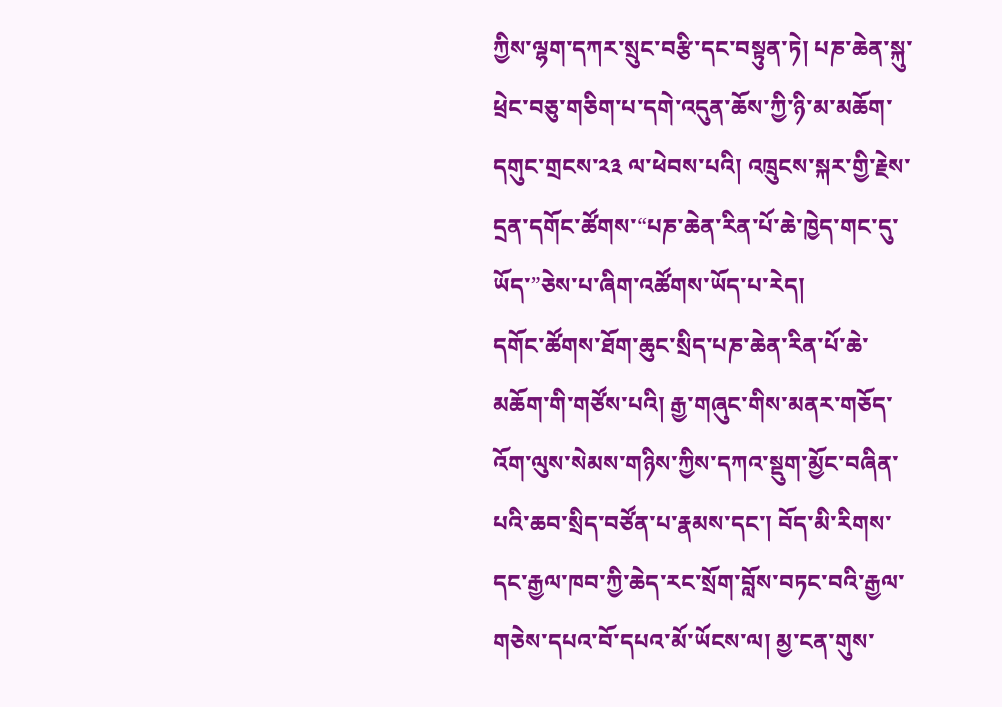ཀྱིས་ལྷག་དཀར་སྲུང་བརྩི་དང་བསྟུན་ཏེ། པཎ་ཆེན་སྐུ་ཕྲེང་བཅུ་གཅིག་པ་དགེ་འདུན་ཆོས་ཀྱི་ཉི་མ་མཆོག་དགུང་གྲངས་༢༣ ལ་ཕེབས་པའི། འཁྲུངས་སྐར་གྱི་རྗེས་དྲན་དགོང་ཚོགས་“པཎ་ཆེན་རིན་པོ་ཆེ་ཁྱེད་གང་དུ་ཡོད་”ཅེས་པ་ཞིག་འཚོགས་ཡོད་པ་རེད།
དགོང་ཚོགས་ཐོག་ཆུང་སྲིད་པཎ་ཆེན་རིན་པོ་ཆེ་མཆོག་གི་གཙོས་པའི། རྒྱ་གཞུང་གིས་མནར་གཅོད་འོག་ལུས་སེམས་གཉིས་ཀྱིས་དཀའ་སྡུག་མྱོང་བཞིན་པའི་ཆབ་སྲིད་བཙོན་པ་རྣམས་དང་། བོད་མི་རིགས་དང་རྒྱལ་ཁབ་ཀྱི་ཆེད་རང་སྲོག་བློས་བཏང་བའི་རྒྱལ་གཅེས་དཔའ་བོ་དཔའ་མོ་ཡོངས་ལ། མྱ་ངན་གུས་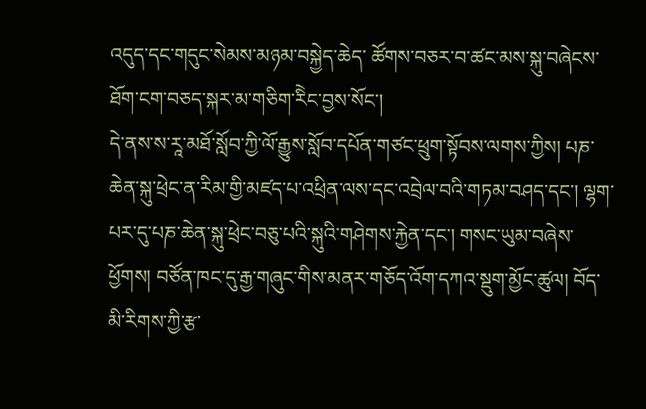འདུད་དང་གདུང་སེམས་མཉམ་བསྐྱེད་ཆེད་ ཚོགས་བཅར་བ་ཚང་མས་སྐུ་བཞེངས་ཐོག་ངག་བཅད་སྐར་མ་གཅིག་རིེང་བྱས་སོང་།
དེ་ནས་ས་རཱ་མཐོ་སློབ་ཀྱི་ལོ་རྒྱུས་སློབ་དཔོན་གཙང་ཕྲུག་སྟོབས་ལགས་ཀྱིས། པཎ་ཆེན་སྐུ་ཕྲེང་ན་རིམ་གྱི་མཛད་པ་འཕྲིན་ལས་དང་འབྲེལ་བའི་གཏམ་བཤད་དང་། ལྷག་པར་དུ་པཎ་ཆེན་སྐུ་ཕྲེང་བཅུ་པའི་སྐུའི་གཤེགས་རྐྱེན་དང་། གསང་ཡུམ་བཞེས་ཕྱོགས། བཙོན་ཁང་དུ་རྒྱ་གཞུང་གིས་མནར་གཅོད་འོག་དཀའ་སྡུག་མྱོང་ཚུལ། བོད་མི་རིགས་ཀྱི་རྩ་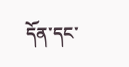དོན་དང་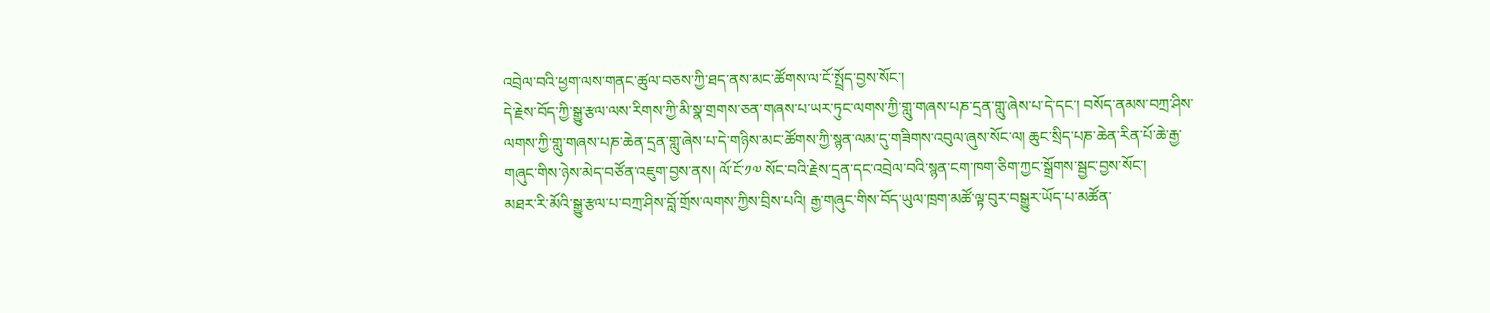འབྲེལ་བའི་ཕྱག་ལས་གནང་ཚུལ་བཅས་ཀྱི་ཐད་ནས་མང་ཚོགས་ལ་ངོ་སྤྲོད་བྱས་སོང་།
དེ་རྗེས་བོད་ཀྱི་སྒྱུ་རྩལ་ལས་རིགས་ཀྱི་མི་སྣ་གྲགས་ཅན་གཞས་པ་ཡར་ཏུང་ལགས་ཀྱི་གླུ་གཞས་པཎ་དྲན་གླུ་ཞེས་པ་དེ་དང་། བསོད་ནམས་བཀྲ་ཤིས་ལགས་ཀྱི་གླུ་གཞས་པཎ་ཆེན་དྲན་གླུ་ཞེས་པ་དེ་གཉིས་མང་ཚོགས་ཀྱི་སྙན་ལམ་དུ་གཟིགས་འབུལ་ཞུས་སོང་ལ། ཆུང་སྲིད་པཎ་ཆེན་རིན་པོ་ཆེ་རྒྱ་གཞུང་གིས་ཉེས་མེད་བཙོན་འཇུག་བྱས་ནས། ལོ་ངོ་༡༧ སོང་བའི་རྗེས་དྲན་དང་འབྲེལ་བའི་སྙན་ངག་ཁག་ཅིག་ཀྱང་སྒྲོགས་སྦྱང་བྱས་སོང་།
མཐར་རི་མོའི་སྒྱུ་རྩལ་པ་བཀྲ་ཤིས་བློ་གྲོས་ལགས་ཀྱིས་བྲིས་པའི། རྒྱ་གཞུང་གིས་བོད་ཡུལ་ཁྲག་མཚོ་ལྟ་བུར་བསྒྱུར་ཡོད་པ་མཚོན་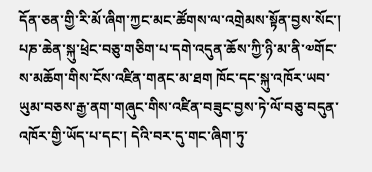དོན་ཅན་གྱི་རི་མོ་ཞིག་ཀྱང་མང་ཚོགས་ལ་འགྲེམས་སྟོན་བྱས་སོང་།
པཎ་ཆེན་སྐུ་ཕྲེང་བཅུ་གཅིག་པ་དགེ་འདུན་ཆོས་ཀྱི་ཉི་མ་ནི་༧གོང་ས་མཆོག་གིས་ངོས་འཛིན་གནང་མ་ཐག ཁོང་དང་སྐུ་འཁོར་ཡབ་ཡུམ་བཅས་རྒྱ་ནག་གཞུང་གིས་འཛིན་བཟུང་བྱས་ཏེ་ལོ་བཅུ་བདུན་འཁོར་གྱི་ཡོད་པ་དང་། དེའི་བར་དུ་གང་ཞིག་ཏུ་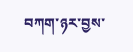བཀག་ཉར་བྱས་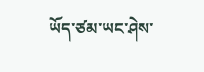ཡོད་ཙམ་ཡང་ཤེས་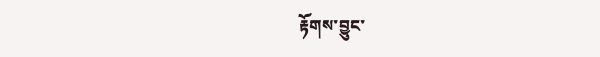རྟོགས་བྱུང་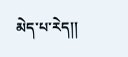མེད་པ་རེད།།